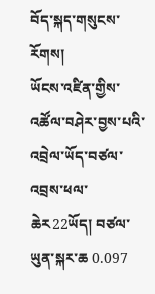བོད་སྐད་གསུངས་རོགས།
ཡོངས་འཛིན་གྱིས་འཚོལ་བཤེར་བྱས་པའི་འབྲེལ་ཡོད་བཙལ་འབྲས་ཕལ་ཆེར22ཡོད། བཙལ་ཡུན་སྐར་ཆ 0.097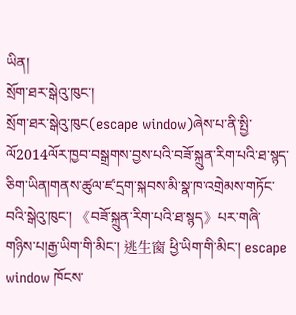ཡིན།
སྲོག་ཐར་སྒེའུ་ཁུང་།
སྲོག་ཐར་སྒེའུ་ཁུང(escape window)ཞེས་པ་ནི་སྤྱི་ལོ2014ལོར་ཁྱབ་བསྒྲགས་བྱས་པའི་བཟོ་སྐྲུན་རིག་པའི་ཐ་སྙད་ཅིག་ཡིན།གནས་ཚུལ་ཛ་དྲག་སྐབས་མི་སྣ་ཁ་འགྲེམས་གཏོང་བའི་སྒེའུ་ཁུང་། 《བཟོ་སྐྲུན་རིག་པའི་ཐ་སྙད》པར་གཞི་གཉིས་པ།རྒྱ་ཡིག་གི་མིང་། 逃生窗 ཕྱི་ཡིག་གི་མིང་། escape window ཁོངས་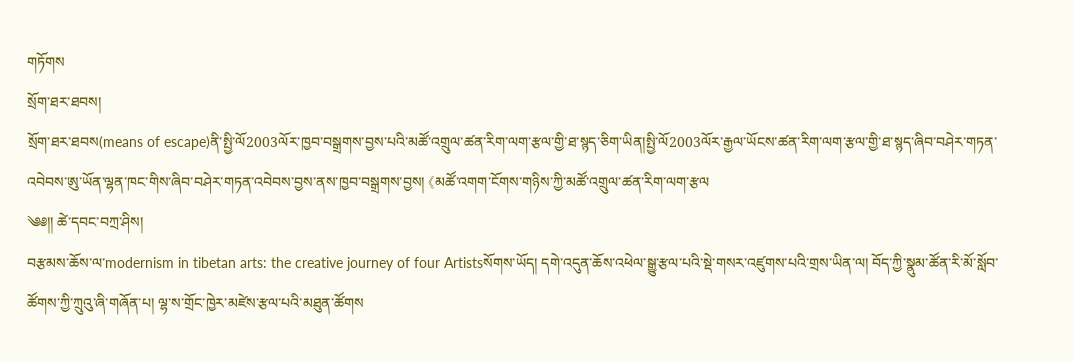གཏོགས
སྲོག་ཐར་ཐབས།
སྲོག་ཐར་ཐབས(means of escape)ནི་སྤྱི་ལོ2003ལོར་ཁྱབ་བསྒྲགས་བྱས་པའི་མཚོ་འགྲུལ་ཚན་རིག་ལག་རྩལ་གྱི་ཐ་སྙད་ཅིག་ཡིན།སྤྱི་ལོ2003ལོར་རྒྱལ་ཡོངས་ཚན་རིག་ལག་རྩལ་གྱི་ཐ་སྙད་ཞིབ་བཤེར་གཏན་འབེབས་ཨུ་ཡོན་ལྷན་ཁང་གིས་ཞིབ་བཤེར་གཏན་འབེབས་བྱས་ནས་ཁྱབ་བསྒྲགས་བྱས། 《མཚོ་འགག་ངོགས་གཉིས་ཀྱི་མཚོ་འགྲུལ་ཚན་རིག་ལག་རྩལ
༄༅།། ཚེ་དབང་བཀྲ་ཤིས།
བརྩམས་ཆོས་ལ་modernism in tibetan arts: the creative journey of four Artistsསོགས་ཡོད། དགེ་འདུན་ཆོས་འཕེལ་སྒྱུ་རྩལ་པའི་སྡེ་གསར་འཛུགས་པའི་གྲས་ཡིན་ལ། བོད་ཀྱི་སྣུམ་ཚོན་རི་མོ་སློབ་ཚོགས་ཀྱི་ཀྲུའུ་ཞི་གཞོན་པ། ལྷ་ས་གྲོང་ཁྱེར་མཛེས་རྩལ་པའི་མཐུན་ཚོགས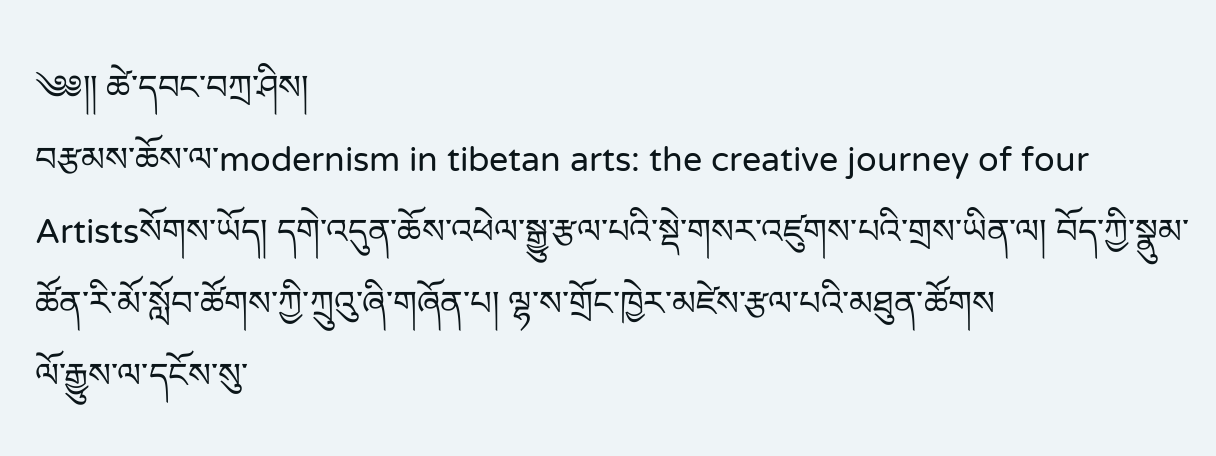༄༅།། ཚེ་དབང་བཀྲ་ཤིས།
བརྩམས་ཆོས་ལ་modernism in tibetan arts: the creative journey of four Artistsསོགས་ཡོད། དགེ་འདུན་ཆོས་འཕེལ་སྒྱུ་རྩལ་པའི་སྡེ་གསར་འཛུགས་པའི་གྲས་ཡིན་ལ། བོད་ཀྱི་སྣུམ་ཚོན་རི་མོ་སློབ་ཚོགས་ཀྱི་ཀྲུའུ་ཞི་གཞོན་པ། ལྷ་ས་གྲོང་ཁྱེར་མཛེས་རྩལ་པའི་མཐུན་ཚོགས
ལོ་རྒྱུས་ལ་དངོས་སུ་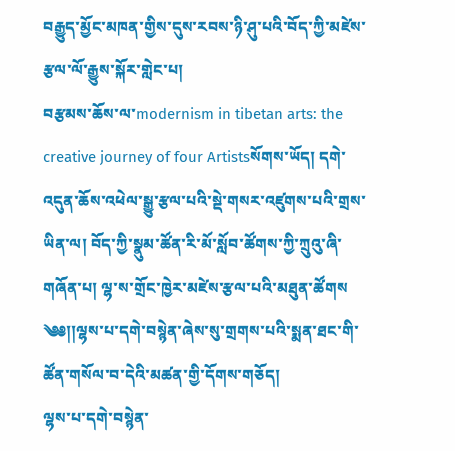བརྒྱུད་མྱོང་མཁན་གྱིས་དུས་རབས་ཉི་ཤུ་པའི་བོད་ཀྱི་མཛེས་རྩལ་ལོ་རྒྱུས་སྐོར་གླེང་པ།
བརྩམས་ཆོས་ལ་modernism in tibetan arts: the creative journey of four Artistsསོགས་ཡོད། དགེ་འདུན་ཆོས་འཕེལ་སྒྱུ་རྩལ་པའི་སྡེ་གསར་འཛུགས་པའི་གྲས་ཡིན་ལ། བོད་ཀྱི་སྣུམ་ཚོན་རི་མོ་སློབ་ཚོགས་ཀྱི་ཀྲུའུ་ཞི་གཞོན་པ། ལྷ་ས་གྲོང་ཁྱེར་མཛེས་རྩལ་པའི་མཐུན་ཚོགས
༄༅།།ལྷས་པ་དགེ་བསྙེན་ཞེས་སུ་གྲགས་པའི་སྨན་ཐང་གི་ཚོན་གསོལ་བ་དེའི་མཚན་གྱི་དོགས་གཅོད།
ལྷས་པ་དགེ་བསྙེན་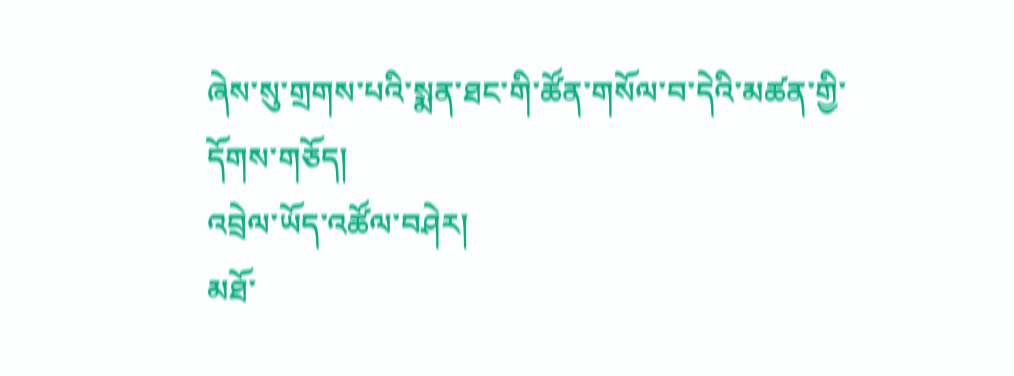ཞེས་སུ་གྲགས་པའི་སྨན་ཐང་གི་ཚོན་གསོལ་བ་དེའི་མཚན་གྱི་དོགས་གཅོད།
འབྲེལ་ཡོད་འཚོལ་བཤེར།
མཐོ་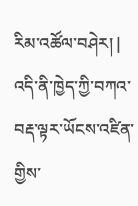རིམ་འཚོལ་བཤེར། |
འདི་ནི་ཁྱེད་ཀྱི་བཀའ་བརྡ་ལྟར་ཡོངས་འཛིན་གྱིས་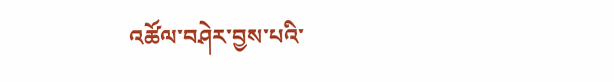འཚོལ་བཤེར་བྱས་པའི་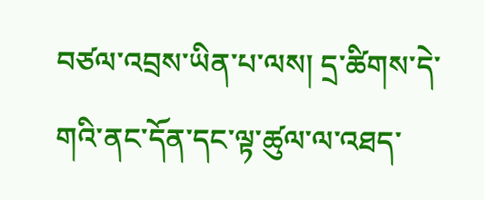བཙལ་འབྲས་ཡིན་པ་ལས། དྲ་ཚིགས་དེ་གའི་ནང་དོན་དང་ལྟ་ཚུལ་ལ་འཐད་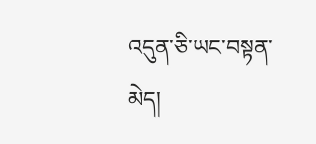འདུན་ཅི་ཡང་བསྟན་མེད།